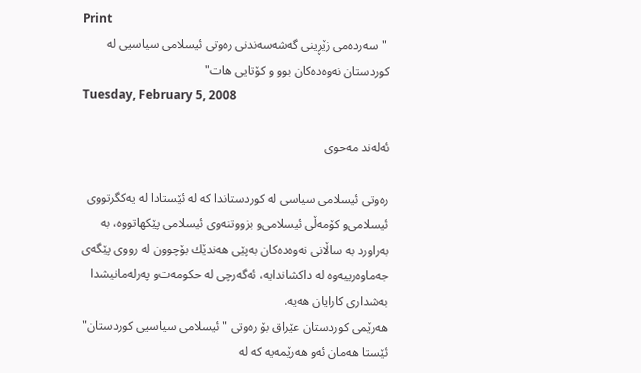Print
 "سه‌رده‌می‌ زێڕینی‌ گه‌شه‌سه‌ندنی‌ ره‌وتی‌ ئیسلامی‌ سیاسیی‌ له‌ كوردستان نه‌وه‌ده‌كان بوو و كۆتایی‌ هات"
Tuesday, February 5, 2008

ئه‌له‌ند مه‌حوی‌

ره‌وتی‌ ئیسلامی‌ سیاسی‌ له‌ كوردستاندا كه‌ له‌ ئێستادا له‌ یه‌كگرتووی‌ ئیسلامی‌‌و كۆمه‌ڵی‌ ئیسلامی‌‌و بزووتنه‌وی‌ ئیسلامی‌ پێكهاتووه‌، به‌ به‌راورد به‌ ساڵانی‌ نه‌وه‌ده‌كان به‌پێی‌ هه‌ندێك بۆچوون له‌ رووی‌ پێگه‌ی‌  جه‌ماوه‌رییه‌وه‌ له‌ داكشاندایه‌، ئه‌گه‌رچی‌ له‌ حكومه‌ت‌و په‌رله‌مانیشدا به‌شداری‌ كارایان هه‌یه‌.
هه‌رێمی‌ كوردستان عێراق بۆ ره‌وتی‌ "ئیسلامی‌ سیاسیی‌ كوردستان" ئێستا هه‌مان ئه‌و هه‌رێمه‌یه‌ كه‌ له‌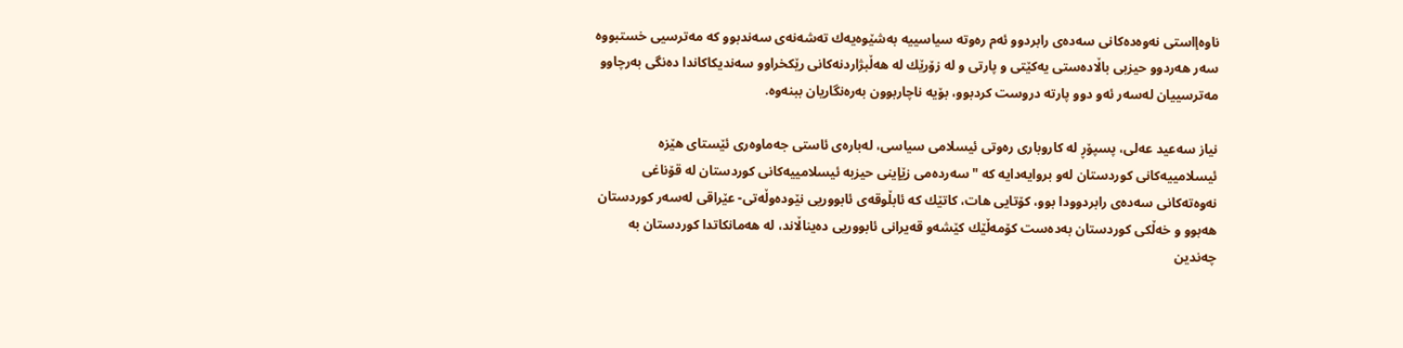ناوه‌إاستی‌ نه‌وه‌ده‌كانی‌ سه‌ده‌ی‌ رابردوو ئه‌م ره‌وته‌ سیاسییه‌ به‌شێوه‌یه‌ك ته‌شه‌نه‌ی‌ سه‌ندبوو كه‌ مه‌ترسیی‌ خستبووه‌ سه‌ر هه‌ردوو حیزبی‌ باڵاده‌ستی‌ یه‌كێتی‌ ‌و پارتی‌ ‌و له‌ زۆرێك له‌ هه‌ڵبژاردنه‌كانی‌ رێكخراوو سه‌ندیكاكاندا ده‌نگی‌ به‌رچاوو مه‌ترسییان له‌سه‌ر ئه‌و دوو پارته‌ دروست كردبوو، بۆیه‌ ناچاربوون به‌ره‌نگاریان ببنه‌وه‌.

نیاز سه‌عید عه‌لی‌، پسپۆڕ له‌ كاروباری‌ ره‌وتی‌ ئیسلامی‌ سیاسی‌، له‌باره‌ی‌ ئاستی‌ جه‌ماوه‌ری‌ ئێستای‌ هێزه‌ ئیسلامییه‌كانی‌ كوردستان له‌و بروایه‌دایه‌ كه‌ "سه‌رده‌می‌ زێإینی‌ حیزبه‌ ئیسلامییه‌كانی‌ كوردستان له‌ قۆناغی‌ نه‌وه‌ته‌كانی‌ سه‌ده‌ی‌ رابردوودا بوو، كۆتایی‌ هات، كاتێك كه‌ ئابڵوقه‌ی‌ ئابووریی‌ نێوده‌وڵه‌تی‌- عێراقی‌ له‌سه‌ر كوردستان هه‌بوو و خه‌ڵكی‌ كوردستان به‌ده‌ست كۆمه‌ڵێك كێشه‌‌و قه‌یرانی‌ ئابووریی‌ ده‌یناڵاند، له‌ هه‌مانكاتدا كوردستان به‌ چه‌ندین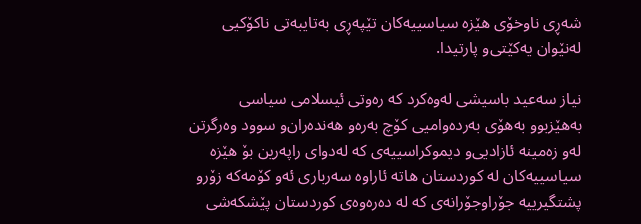شه‌ڕی‌ ناوخۆی‌ هێزه‌ سیاسییه‌كان تێپه‌ڕی‌ به‌تایبه‌تی‌ ناكۆكیی‌ له‌نێوان یه‌كێتی‌‌و پارتیدا.

نیاز سه‌عید باسیشی‌ له‌وه‌كرد كه‌ ره‌وتی‌ ئیسلامی‌ سیاسی‌ به‌هێزبوو به‌هۆی‌ به‌رده‌وامیی‌ كۆچ به‌ره‌‌و هه‌نده‌ران‌و سوود وه‌رگرتن له‌و زه‌مینه‌ ئازادیی‌‌و دیموكراسییه‌ی‌ كه‌ له‌دوای‌ راپه‌رین بۆ هێزه‌ سیاسییه‌كان له‌ كوردستان هاته‌ ئاراوه‌ سه‌رباری‌ ئه‌و كۆمه‌كه‌ زۆر‌و پشتگیرییه‌ جۆراوجۆرانه‌ی‌ كه‌ له‌ ده‌ره‌وه‌ی‌ كوردستان پێشكه‌شی‌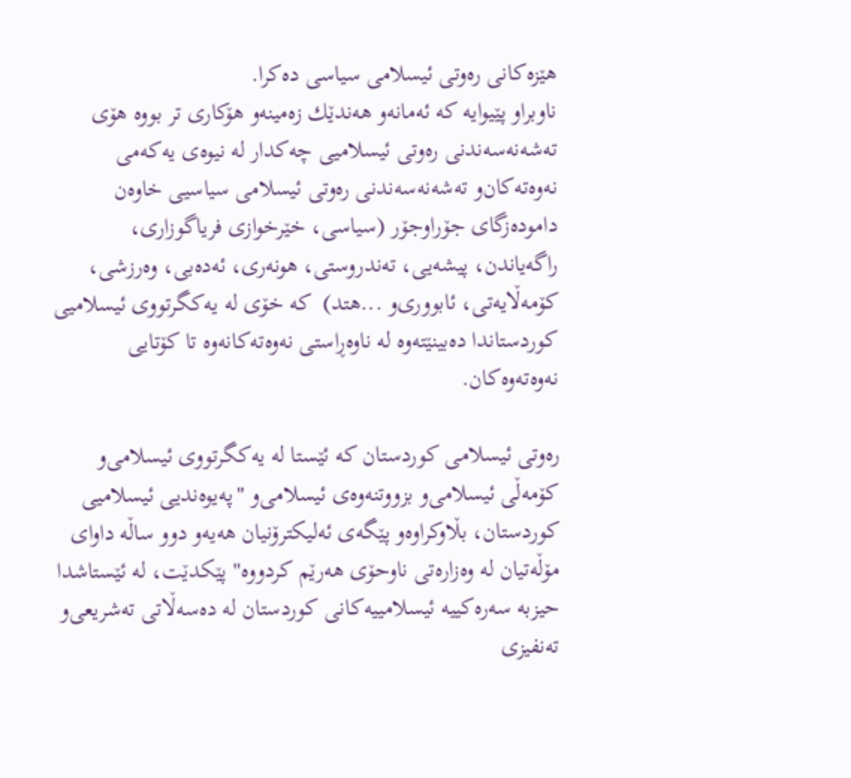هێزه‌كانی‌ ره‌وتی‌ ئیسلامی‌ سیاسی‌ ده‌كرا.
ناوبراو پێیوایه‌ كه‌ ئه‌مانه‌‌و هه‌ندێك زه‌مینه‌‌و هۆكاری‌ تر بووه‌ هۆی‌ ته‌شه‌نه‌سه‌ندنی‌ ره‌وتی‌ ئیسلامیی‌ چه‌كدار له‌ نیوه‌ی‌ یه‌كه‌می‌ نه‌وه‌ته‌كان‌و ته‌شه‌نه‌سه‌ندنی‌ ره‌وتی‌ ئیسلامی‌ سیاسیی‌ خاوه‌ن داموده‌زگای‌ جۆرا‌وجۆر (سیاسی‌، خێرخوازی‌ فریاگوزاری‌، راگه‌یاندن، پیشه‌یی‌، ته‌ندروستی‌، هونه‌ری‌، ئه‌ده‌بی‌، وه‌رزشی‌، كۆمه‌ڵایه‌تی‌، ئابووری‌‌و ...هتد)  كه‌ خۆی‌ له‌ یه‌كگرتووی‌ ئیسلامیی‌ كوردستاندا ده‌بینێته‌وه‌ له‌ ناوه‌ڕاستی‌ نه‌وه‌ته‌كانه‌وه‌ تا كۆتایی‌ نه‌وه‌ته‌وه‌كان.

ره‌وتی‌ ئیسلامی‌ كوردستان كه‌ ئێستا له‌ یه‌كگرتووی‌ ئیسلامی‌‌و كۆمه‌ڵی‌ ئیسلامی‌‌و بزووتنه‌وه‌ی‌ ئیسلامی‌‌و "په‌یوه‌ندیی‌ ئیسلامیی‌ كوردستان، بڵاوكراوه‌و پێگه‌ی‌ ئه‌لیكترۆنیان هه‌یه‌‌و دوو ساڵه‌ داوای‌ مۆڵه‌تیان له‌ وه‌زاره‌تی‌ ناوحۆی‌ هه‌رێم كردووه‌" پێكدێت، له‌ ئێستاشدا حیزبه‌ سه‌ره‌كییه‌ ئیسلامییه‌كانی‌ كوردستان له‌ ده‌سه‌ڵاتی‌ ته‌شریعی‌‌و ته‌نفیزی‌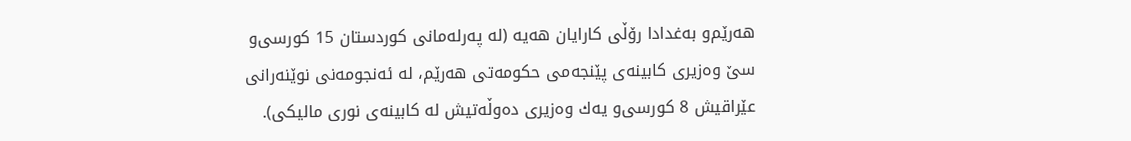هه‌رێم‌و به‌غدادا رۆڵی‌ كارایان هه‌یه‌ (له‌ په‌رله‌مانی‌ كوردستان 15 كورسی‌‌و سێ‌ وه‌زیری‌ كابینه‌ی‌ پێنجه‌می‌ حكومه‌تی‌ هه‌رێم، له‌ ئه‌نجومه‌نی‌ نوێنه‌رانی‌ عێراقیش 8 كورسی‌‌و یه‌ك وه‌زیری‌ ده‌وڵه‌تیش له‌ كابینه‌ی‌ نوری‌ مالیكی‌).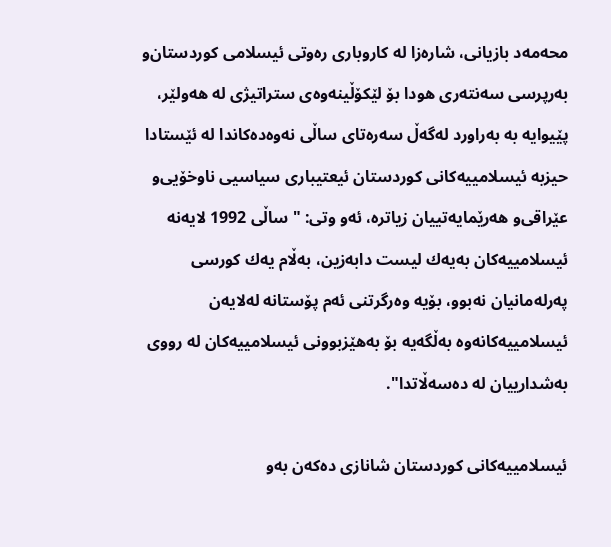محه‌مه‌د بازیانی‌، شاره‌زا له‌ كاروباری‌ ره‌وتی‌ ئیسلامی‌ كوردستان‌و به‌رپرسی‌ سه‌نته‌ری‌ هودا بۆ لێكۆڵینه‌وه‌ی‌ ستراتیژی‌ له‌ هه‌ولێر، پێیوایه‌ به‌ به‌راورد له‌گه‌ڵ‌ سه‌ره‌تای‌ ساڵی‌ نه‌وه‌ده‌كاندا له‌ ئێستادا حیزبه‌ ئیسلامییه‌كانی‌ كوردستان ئیعتیباری‌ سیاسیی‌ ناوخۆیی‌‌و عێراقی‌‌و هه‌رێمایه‌تییان زیاتره‌، ئه‌و وتی‌: "ساڵی‌ 1992 لایه‌نه‌ ئیسلامییه‌كان به‌یه‌ك لیست دابه‌زین، به‌ڵام یه‌ك كورسی‌ په‌رله‌مانیان نه‌بوو، بۆیه‌ وه‌رگرتنی‌ ئه‌م پۆستانه‌ له‌لایه‌ن ئیسلامییه‌كانه‌وه‌ به‌ڵگه‌یه‌ بۆ به‌هێزبوونی‌ ئیسلامییه‌كان له‌ رووی‌ به‌شدارییان له‌ ده‌سه‌ڵاتدا".

ئیسلامییه‌كانی‌ كوردستان شانازی‌ ده‌كه‌ن به‌‌و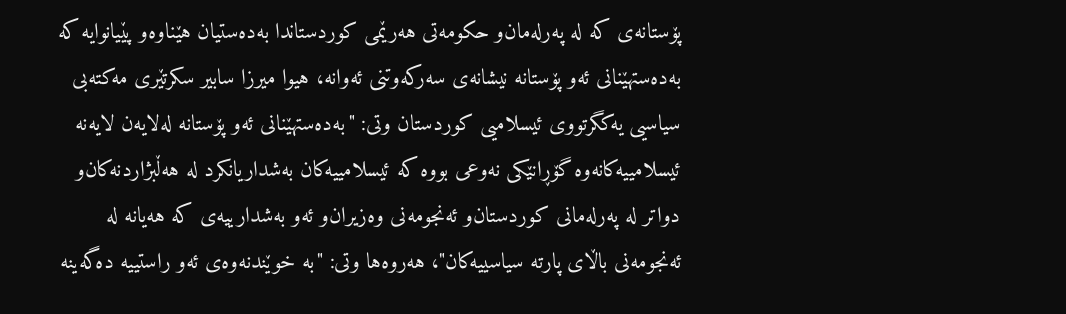پۆستانه‌ی‌ كه‌ له‌ په‌رله‌مان‌و حكومه‌تی‌ هه‌رێمی‌ كوردستاندا به‌ده‌ستیان هێناوه‌‌و پێیانوایه‌ كه‌ به‌ده‌ستهێنانی‌ ئه‌و پۆستانه‌ نیشانه‌ی‌ سه‌ركه‌وتنی‌ ئه‌وانه‌، هیوا میرزا سابیر سكرتێری‌ مه‌كته‌بی‌ سیاسیی‌ یه‌كگرتووی‌ ئیسلامیی‌ كوردستان وتی‌: "به‌ده‌ستهێنانی‌ ئه‌و پۆستانه‌ له‌لایه‌ن لایه‌نه‌ ئیسلامییه‌كانه‌وه‌ گۆڕانێكی‌ نه‌وعی‌ بووه‌ كه‌ ئیسلامییه‌كان به‌شداریانكرد له‌ هه‌ڵبژاردنه‌كان‌و دواتر له‌ په‌رله‌مانی‌ كوردستان‌و ئه‌نجومه‌نی‌ وه‌زیران‌و ئه‌و به‌شدارییه‌ی‌ كه‌ هه‌یانه‌ له‌ ئه‌نجومه‌نی‌ باڵای‌ پارته‌ سیاسییه‌كان"، هه‌روه‌ها وتی‌: "به‌ خوێندنه‌وه‌ی‌ ئه‌و راستییه‌ ده‌گه‌ینه‌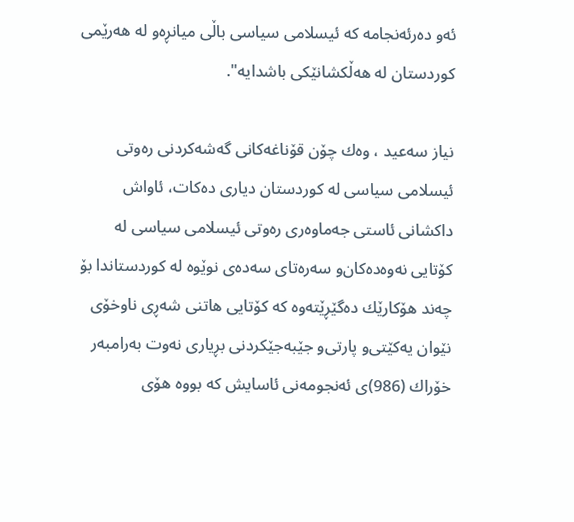ئه‌و ده‌رئه‌نجامه‌ كه‌ ئیسلامی‌ سیاسی‌ باڵی‌ میانڕه‌‌و له‌ هه‌رێمی‌ كوردستان له‌ هه‌ڵكشانێكی‌ باشدایه‌".

نیاز سه‌عید ، وه‌ك چۆن قۆناغه‌كانی‌ گه‌شه‌كردنی‌ ره‌وتی‌ ئیسلامی‌ سیاسی‌ له‌ كوردستان دیاری‌ ده‌كات، ئاواش داكشانی‌ ئاستی‌ جه‌ماوه‌ری‌ ره‌وتی‌ ئیسلامی‌ سیاسی‌ له‌ كۆتایی‌ نه‌وه‌ده‌كان‌و سه‌ره‌تای‌ سه‌ده‌ی‌ نوێوه‌ له‌ كوردستاندا بۆ چه‌ند هۆكارێك ده‌گێڕێته‌وه‌ كه‌ كۆتایی‌ هاتنی‌ شه‌ڕی‌ ناوخۆی‌ نێوان یه‌كێتی‌‌و پارتی‌‌و جێبه‌جێكردنی‌ بڕیاری‌ نه‌وت به‌رامبه‌ر خۆراك (986)ی‌ ئه‌نجومه‌نی‌ ئاسایش كه‌ بووه‌ هۆی‌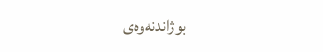بوژاندنه‌وه‌ی‌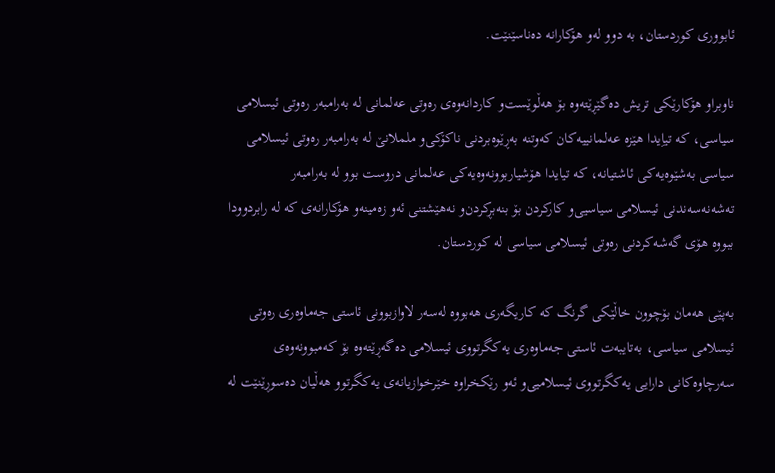ئابووری‌ كوردستان، به‌ دوو له‌و هۆكارانه‌ ده‌ناسێنێت.

ناوبراو هۆكارێكی‌ تریش ده‌گێڕێته‌وه‌ بۆ هه‌ڵوێست‌و كاردانه‌وه‌ی‌ ره‌وتی‌ عه‌لمانی‌ له‌ به‌رامبه‌ر ره‌وتی‌ ئیسلامی‌ سیاسی‌، كه‌ تیاِیدا هێزه‌ عه‌لمانییه‌كان كه‌وتنه‌ به‌ڕێوه‌بردنی‌ ناكۆكی‌‌و ململانێ‌ له‌ به‌رامبه‌ر ره‌وتی‌ ئیسلامی‌ سیاسی‌ به‌شێوه‌یه‌كی‌ ئاشتیانه‌، كه‌ تیایدا هۆشیاربوونه‌وه‌یه‌كی‌ عه‌لمانی‌ دروست بوو له‌ به‌رامبه‌ر ته‌شه‌نه‌سه‌ندنی‌ ئیسلامی‌ سیاسیی‌‌و كاركردن بۆ بنه‌بڕكردن‌و نه‌هێشتنی‌ ئه‌و زه‌مینه‌‌و هۆكارانه‌ی‌ كه‌ له‌ رابردوودا ببووه‌ هۆی‌ گه‌شه‌كردنی‌ ره‌وتی‌ ئیسلامی‌ سیاسی‌ له‌ كوردستان.

به‌پێی‌ هه‌مان بۆچوون خاڵێكی‌ گرنگ كه‌ كاریگه‌ری‌ هه‌بووه‌ له‌سه‌ر لاوازبوونی‌ ئاستی‌ جه‌ماوه‌ری‌ ره‌وتی‌ ئیسلامی‌ سیاسی‌، به‌تایبه‌ت ئاستی‌ جه‌ماوه‌ری‌ یه‌كگرتووی‌ ئیسلامی‌ ده‌گه‌ڕێته‌وه‌ بۆ كه‌مبوونه‌وه‌ی‌ سه‌رچاوه‌كانی‌ دارایی‌ یه‌كگرتووی‌ ئیسلامیی‌‌و ئه‌و رێكخراوه‌ خێرخوازیانه‌ی‌ یه‌كگرتوو هه‌ڵیان ده‌سوڕێنێت له‌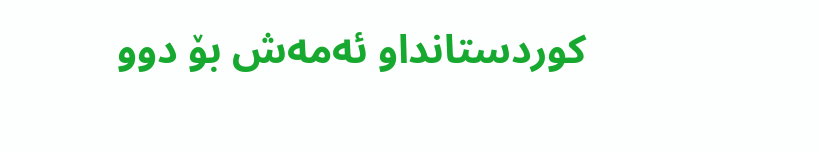كوردستاندا‌و ئه‌مه‌ش بۆ دوو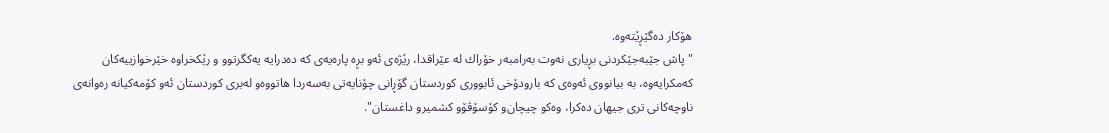هۆكار ده‌گێڕێته‌وه‌.
"پاش جێبه‌جێكردنی‌ بڕیاری‌ نه‌وت به‌رامبه‌ر خۆراك له‌ عێراقدا، رێژه‌ی‌ ئه‌و بڕه‌ پاره‌یه‌ی‌ كه‌ ده‌درایه‌ یه‌كگرتوو ‌و رێكخراوه‌ خێرخوازییه‌كان كه‌مكرایه‌وه‌، به‌ بیانووی‌ ئه‌وه‌ی‌ كه‌ بارودۆخی‌ ئابووری‌ كوردستان گۆڕانی‌ چۆنایه‌تی‌ به‌سه‌ردا هاتووه‌‌و له‌بری‌ كوردستان ئه‌و كۆمه‌كیانه‌ ره‌وانه‌ی‌ ناوچه‌كانی‌ تری‌ جیهان ده‌كرا، وه‌كو چیچان‌و كۆسۆڤۆ‌و كشمیر‌و داغستان".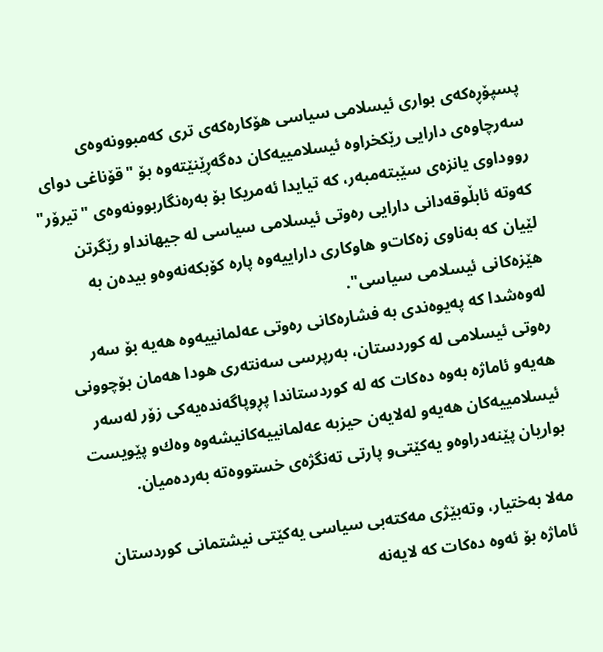پسپۆڕه‌كه‌ی‌ بواری‌ ئیسلامی‌ سیاسی‌ هۆكاره‌كه‌ی‌ تری‌ كه‌مبوونه‌وه‌ی‌ سه‌رچاوه‌ی‌ دارایی‌ رێكخراوه‌ ئیسلامییه‌كان ده‌گه‌ڕێنێته‌وه‌ بۆ "قۆناغی‌ دوای‌ رووداوی‌ یانزه‌ی‌ سێبته‌مبه‌ر، كه‌ تیایدا ئه‌مریكا بۆ به‌ره‌نگاربوونه‌وه‌ی‌ "تیرۆر" كه‌وته‌ ئابڵوقه‌دانی‌ دارایی‌ ره‌وتی‌ ئیسلامی‌ سیاسی‌ له‌ جیهاندا‌و رێگرتن لێیان كه‌ به‌ناوی‌ زه‌كات‌و هاوكاری‌ داراییه‌وه‌ پاره‌ كۆبكه‌نه‌وه‌‌و بیده‌ن به‌ هێزه‌كانی‌ ئیسلامی‌ سیاسی‌".
له‌وه‌شدا كه‌ په‌یوه‌ندی‌ به‌ فشاره‌كانی‌ ره‌وتی‌ عه‌لمانییه‌وه‌ هه‌یه‌ بۆ سه‌ر ره‌وتی‌ ئیسلامی‌ له‌ كوردستان، به‌رپرسی‌ سه‌نته‌ری‌ هودا هه‌مان بۆچوونی‌ هه‌یه‌‌و ئاماژه‌ به‌وه‌ ده‌كات كه‌ له‌ كوردستاندا پڕوپاگه‌نده‌یه‌كی‌ زۆر له‌سه‌ر ئیسلامییه‌كان هه‌یه‌‌و له‌لایه‌ن حیزبه‌ عه‌لمانییه‌كانیشه‌وه‌ وه‌ك‌و پێویست بواریان پێنه‌دراوه‌‌و یه‌كێتی‌‌و پارتی‌ ته‌نگژه‌ی‌ خستووه‌ته‌ به‌رده‌میان.

مه‌لا به‌ختیار، وته‌بێژی‌ مه‌كته‌بی‌ سیاسی‌ یه‌كێتی‌ نیشتمانی‌ كوردستان ئاماژه‌ بۆ ئه‌وه‌ ده‌كات كه‌ لایه‌نه‌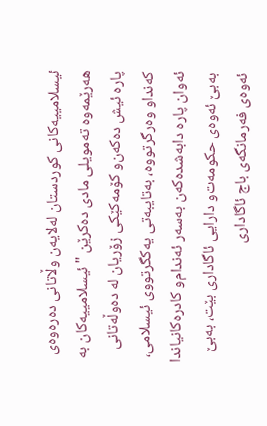ئیسلامییه‌كانی‌ كوردستان له‌لایه‌ن وڵاتانی‌ ده‌ره‌وه‌ی‌ هه‌رێمه‌وه‌ ته‌مویلی‌ مادی‌ ده‌كرێن "ئیسلامییه‌كان به‌ پاره‌ ئیش ده‌كه‌ن‌و كۆمه‌كێكی‌ زۆریان له‌ ده‌وڵه‌تانی‌ كه‌نداو وه‌رگرتووه‌، به‌تایبه‌تی‌ یه‌كگرتووی‌ ئیسلامی‌، ئه‌وان پاره‌ دابه‌شده‌كه‌ن به‌سه‌ر ئه‌ندام‌و كادره‌كانیاندا به‌بێ‌ ئه‌وه‌ی‌ حكومه‌ت‌و دارایی‌ ئاگاداری‌ بێت، به‌بێ‌ ئه‌وه‌ی‌ فه‌رمانگه‌ی‌ باج ئاگاداری‌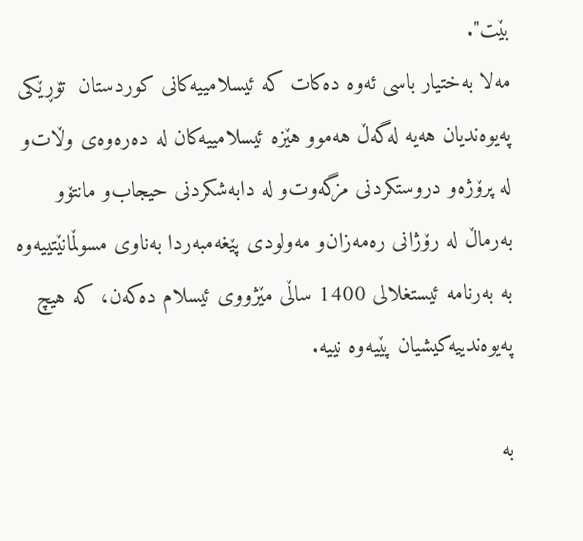بێت".
مه‌لا به‌ختیار باسی‌ ئه‌وه‌ ده‌كات كه‌ ئیسلامییه‌كانی‌ كوردستان  تۆڕێكی‌ په‌یوه‌ندیان هه‌یه‌ له‌گه‌ڵ‌ هه‌موو هێزه‌ ئیسلامییه‌كان له‌ ده‌ره‌وه‌ی‌ وڵات‌و له‌ پرۆژه‌‌و دروستكردنی‌ مزگه‌وت‌و له‌ دابه‌شكردنی‌ حیجاب‌و مانتۆ‌و به‌رماڵ‌ له‌ رۆژانی‌ ره‌مه‌زان‌و مه‌ولودی‌ پێغه‌مبه‌ردا به‌ناوی‌ مسوڵمانێتییه‌وه‌ به‌ به‌رنامه‌ ئیستغلالی‌ 1400 ساڵی‌ مێژووی‌ ئیسلام ده‌كه‌ن، كه‌ هیچ په‌یوه‌ندییه‌كیشیان پێیه‌وه‌ نییه‌.

به‌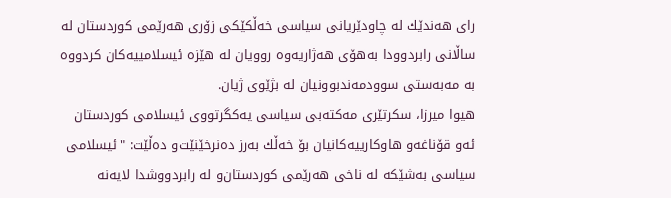رای‌ هه‌ندێك له‌ چاودێریانی‌ سیاسی‌ خه‌ڵكێكی‌ زۆری‌ هه‌رێمی‌ كوردستان له‌ ساڵانی‌ رابردوودا به‌هۆی‌ هه‌ژاریه‌وه‌ روویان له‌ هێزه‌ ئیسلامییه‌كان كردووه‌ به‌ مه‌به‌ستی‌ سوودمه‌ندبوونیان له‌ بژێوی‌ ژیان.
هیوا میرزا، سكرتێری‌ مه‌كته‌بی‌ سیاسی‌ یه‌كگرتووی‌ ئیسلامی‌ كوردستان ئه‌و قۆناغه‌‌و هاوكارییه‌كانیان بۆ خه‌ڵك به‌رز ده‌نرخێنێت‌و ده‌ڵێت: "ئیسلامی‌ سیاسی‌ به‌شێكه‌ له‌ ناخی‌ هه‌رێمی‌ كوردستان‌و له‌ رابردووشدا لایه‌نه‌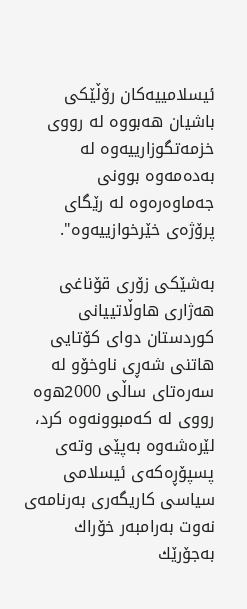ئیسلامییه‌كان رۆڵێكی‌ باشیان هه‌بووه‌ له‌ رووی‌ خزمه‌تگوزارییه‌وه‌ له‌ به‌ده‌مه‌وه‌ بوونی‌ جه‌ماوه‌ره‌وه‌ له‌ رێگای‌ پرۆژه‌ی‌ خێرخوازییه‌وه‌".

به‌شێكی‌ زۆری‌ قۆناغی‌ هه‌ژاری‌ هاوڵاتییانی‌ كوردستان دوای‌ كۆتایی‌ هاتنی‌ شه‌ڕی‌ ناوخۆ‌و له‌ سه‌ره‌تای‌ ساڵی‌ 2000ه‌وه‌ رووی‌ له‌ كه‌مبوونه‌وه‌ كرد، لێره‌شه‌وه‌ به‌پێی‌ وته‌ی‌ پسپۆڕه‌كه‌ی‌ ئیسلامی‌ سیاسی‌ كاریگه‌ری‌ به‌رنامه‌ی‌ نه‌وت به‌رامبه‌ر خۆراك به‌جۆرێك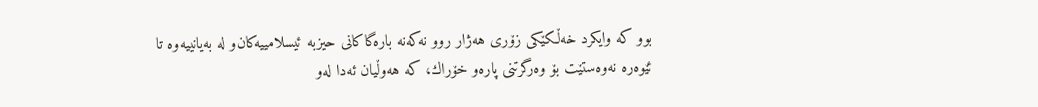بوو كه‌ وایكرد خه‌ڵكێكی‌ زۆری‌ هه‌ژار روو نه‌كه‌نه‌ باره‌گاكانی‌ حیزبه‌ ئیسلامییه‌كان‌و له‌ به‌یانییه‌وه‌ تا ئێوه‌ره‌ نه‌وه‌ستێت بۆ وه‌رگرتنی‌ پاره‌‌و خۆراك، كه‌ هه‌وڵیان ئه‌دا له‌و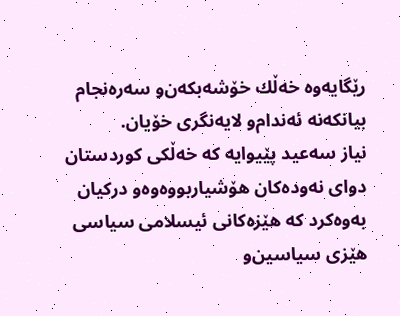رێگایه‌وه‌ خه‌ڵك خۆشه‌بكه‌ن‌و سه‌ره‌نجام بیانكه‌نه‌ ئه‌ندام‌و لایه‌نگری‌ خۆیان.
نیاز سه‌عید پێیوایه‌ كه‌ خه‌ڵكی‌ كوردستان دوای‌ نه‌وده‌كان هۆشیاربووه‌وه‌‌و دركیان به‌وه‌كرد كه‌ هێزه‌كانی‌ ئیسلامی‌ سیاسی‌  هێزی‌ سیاسین‌و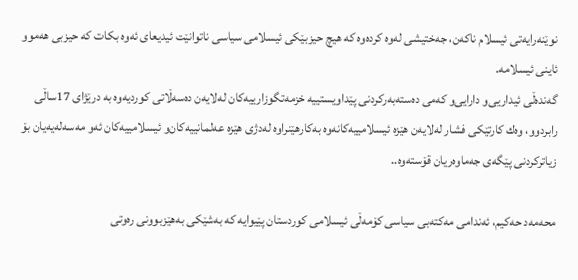نوێنه‌رایه‌تی‌ ئیسلام ناكه‌ن، جه‌ختیشی‌ له‌وه‌ كرده‌وه‌ كه‌ هیچ حیزبێكی‌ ئیسلامی‌ سیاسی‌ ناتوانێت ئیدیعای‌ ئه‌وه‌ بكات كه‌ حیزبی‌ هه‌موو ئاینی‌ ئیسلامه‌.
گه‌نده‌ڵی‌ ئیداریی‌‌و دارایی‌‌و كه‌می‌ ده‌سته‌به‌ركردنی‌ پێداویستییه‌ خزمه‌تگوزارییه‌كان له‌لایه‌ن ده‌سه‌ڵاتی‌ كوردیه‌وه‌ به‌ درێژای‌ 17ساڵی‌ رابردوو، وه‌ك كارتێكی‌ فشار له‌لایه‌ن هێزه‌ ئیسلامییه‌كانه‌وه‌ به‌كارهێنراوه‌ له‌دژی‌ هێزه‌ عه‌لمانییه‌كان‌و ئیسلامییه‌كان ئه‌و مه‌سه‌له‌یه‌یان بۆ زیاتركردنی‌ پێگه‌ی‌ جه‌ماوه‌ریان قۆسته‌وه‌..

محه‌مه‌د حه‌كیم، ئه‌ندامی‌ مه‌كته‌بی‌ سیاسی‌ كۆمه‌ڵی‌ ئیسلامی‌ كوردستان پێیوایه‌ كه‌ به‌شێكی‌ به‌هێزبوونی‌ ره‌وتی‌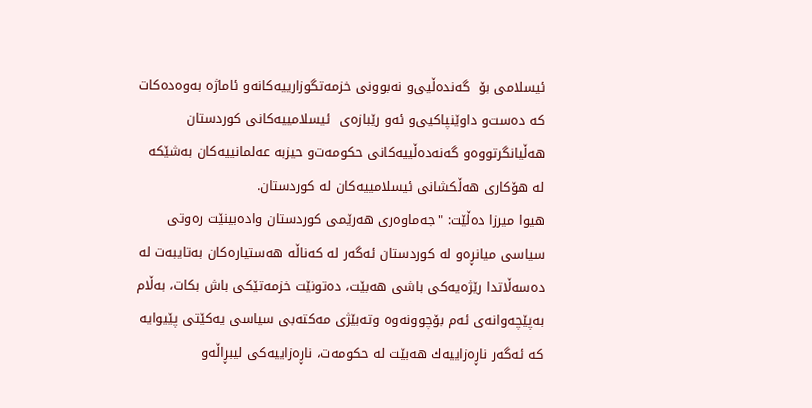ئیسلامی‌ بۆ  گه‌نده‌ڵیی‌‌و نه‌بوونی‌ خزمه‌تگوزارییه‌كانه‌و ئاماژه‌ به‌وه‌ده‌كات كه‌ ده‌ست‌و داوێنپاكیی‌‌و ئه‌و رێبازه‌ی‌  ئیسلامییه‌كانی‌ كوردستان هه‌ڵیانگرتووه‌‌و گه‌نه‌ده‌ڵییه‌كانی‌ حكومه‌ت‌و حیزبه‌ عه‌لمانییه‌كان به‌شێكه‌ له‌ هۆكاری‌ هه‌ڵكشانی‌ ئیسلامییه‌كان له‌ كوردستان.
هیوا میرزا ده‌ڵێت: "جه‌ماوه‌ری‌ هه‌رێمی‌ كوردستان واده‌بینێت ره‌وتی‌ سیاسی‌ میانڕه‌و له‌ كوردستان ئه‌گه‌ر له‌ كه‌ناڵه‌ هه‌ستیاره‌كان به‌تایبه‌ت له‌ ده‌سه‌ڵاتدا رێژه‌یه‌كی‌ باشی‌ هه‌بێت، ده‌تونێت خزمه‌تێكی‌ باش بكات، به‌ڵام به‌پێچه‌وانه‌ی‌ ئه‌م بۆچوونه‌وه‌ وته‌بێژی‌ مه‌كته‌بی‌ سیاسی‌ یه‌كێتی‌ پێیوایه‌ كه‌ ئه‌گه‌ر ناڕه‌زاییه‌ك هه‌بێت له‌ حكومه‌ت، ناڕه‌زاییه‌كی‌ لیبڕاڵه‌و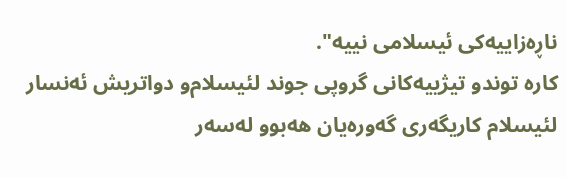ناڕه‌زاییه‌كی‌ ئیسلامی‌ نییه‌".
كاره‌ توندو تیژییه‌كانی‌ گروپی‌ جوند لئیسلام‌و دواتریش ئه‌نسار لئیسلام كاریگه‌ری‌ گه‌وره‌یان هه‌بوو له‌سه‌ر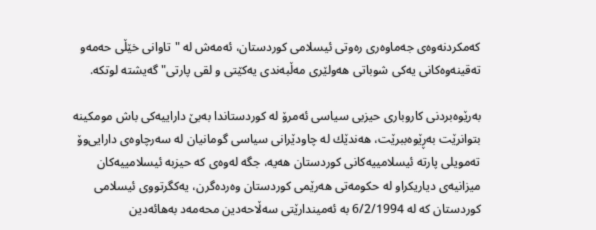كه‌مكردنه‌وه‌ی‌ جه‌ماوه‌ری‌ ره‌وتی‌ ئیسلامی‌ كوردستان، ئه‌مه‌ش له‌ "تاوانی‌ خێڵی‌ حه‌مه‌‌و ته‌قینه‌وه‌كانی‌ یه‌كی‌ شوباتی‌ هه‌ولێری‌ مه‌ڵبه‌ندی‌ یه‌كێتی‌ و لقی‌ پارتی‌" گه‌یشته‌ لوتكه‌.

به‌رێوه‌بردنی‌ كاروباری‌ حیزبی‌ سیاسی‌ ئه‌مرۆ له‌ كوردستاندا به‌بێ‌ داراییه‌كی‌ باش مومكینه‌ بتوانرێت به‌ڕێوه‌ببرێت، هه‌ندێك له‌ چاودێرانی‌ سیاسی‌ گومانیان له‌ سه‌رچاوه‌ی‌ دارایی‌‌وۆ ته‌مویلی‌ پارته‌ ئیسلامییه‌كانی‌ كوردستان هه‌یه‌، جگه‌ له‌وه‌ی‌ كه‌ حیزبه‌ ئیسلامییه‌كان میزانیه‌ی‌ دیاریكراو له‌ حكومه‌تی‌ هه‌رێمی‌ كوردستان وه‌رده‌گرن، یه‌كگرتووی‌ ئیسلامی‌ كوردستان كه‌ له‌ 6/2/1994 به‌ ئه‌میندارێتی‌ سه‌ڵاحه‌دین محه‌مه‌د به‌هائه‌دین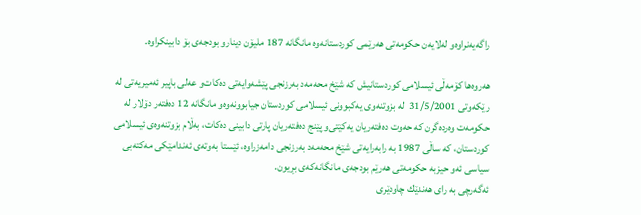راگه‌یه‌نراوه‌و له‌لایه‌ن حكومه‌تی‌ هه‌رێمی‌ كوردستانه‌وه‌ مانگانه‌ 187 ملیۆن دینار‌و بودجه‌ی‌ بۆ دابینكراوه‌.

هه‌روه‌ها كۆمه‌ڵی‌ ئیسلامی‌ كوردستانیش كه‌ شێخ محه‌مه‌د به‌رزنجی‌ پێشه‌وایه‌تی‌ ده‌كات‌و عه‌لی‌ باپیر ئه‌میریه‌تی‌ له‌ رێكه‌وتی‌ 31/5/2001  له‌ بزوتنه‌وی‌ یه‌كبوونی‌ ئیسلامی‌ كوردستان جیابوونه‌وه‌‌و مانگانه‌ 12 ده‌فته‌ر دۆلار له‌ حكومه‌ت وه‌رده‌گرن كه‌ حه‌وت ده‌فته‌ریان یه‌كێتی‌‌و پێنج ده‌فته‌ریان پارتی‌ دابینی‌ ده‌كات، به‌ڵام بزوتنه‌وه‌ی‌ ئیسلامی‌ كوردستان، كه‌ ساڵی‌ 1987 به‌ رابه‌رایه‌تی‌ شێخ محه‌مه‌د به‌رزنجی‌ دامه‌زراوه‌، ئێستا به‌وته‌ی‌ ئه‌ندامێكی‌ مه‌كته‌بی‌ سیاسی‌ ئه‌و حیزبه‌ حكومه‌تی‌ هه‌رێم بودجه‌ی‌ مانگانه‌كه‌ی‌ بڕیون.
ئه‌گه‌رچی‌ به‌ رای‌ هه‌ندێك چاودێری‌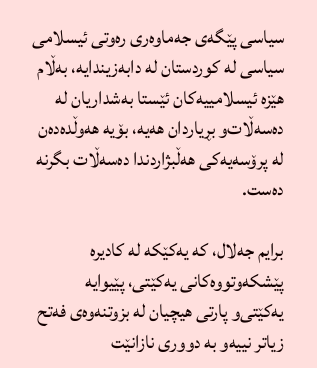سیاسی‌ پێگه‌ی‌ جه‌ماوه‌ری‌ ره‌وتی‌ ئیسلامی‌ سیاسی‌ له‌ كوردستان له‌ دابه‌زیندایه‌، به‌ڵام هێزه‌ ئیسلامییه‌كان ئێستا به‌شداریان له‌ ده‌سه‌ڵات‌و بڕیاردان هه‌یه‌، بۆیه‌ هه‌وڵده‌ده‌ن له‌ پرۆسه‌یه‌كی‌ هه‌ڵبژاردندا ده‌سه‌ڵات بگرنه‌ ده‌ست.

برایم جه‌لال، كه‌ یه‌كێكه‌ له‌ كادیره‌ پێشكه‌وتووه‌كانی‌ یه‌كێتی‌، پێیوایه‌ یه‌كێتی‌‌و پارتی‌ هیچیان له‌ بزوتنه‌وه‌ی‌ فه‌تح زیاتر نییه‌‌و به‌ دووری‌ نازانێت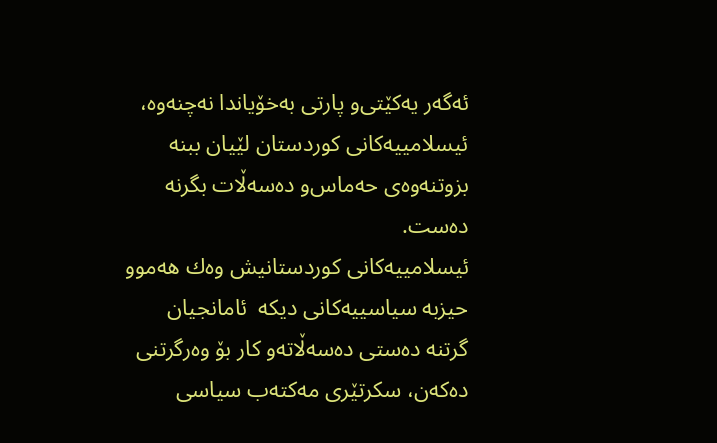ئه‌گه‌ر یه‌كێتی‌‌و پارتی‌ به‌خۆیاندا نه‌چنه‌وه‌، ئیسلامییه‌كانی‌ كوردستان لێیان ببنه‌ بزوتنه‌وه‌ی‌ حه‌ماس‌و ده‌سه‌ڵات بگرنه‌ ده‌ست.
ئیسلامییه‌كانی‌ كوردستانیش وه‌ك هه‌موو حیزبه‌ سیاسییه‌كانی‌ دیكه‌  ئامانجیان گرتنه‌ ده‌ستی‌ ده‌سه‌ڵاته‌و كار بۆ وه‌رگرتنی‌ ده‌كه‌ن، سكرتێری‌ مه‌كته‌ب سیاسی‌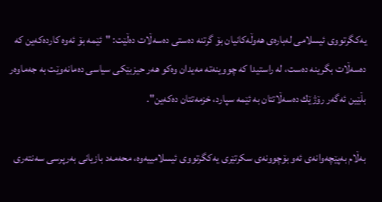یه‌كگرتووی‌ ئیسلامی‌ له‌باره‌ی‌ هه‌وڵه‌كانیان بۆ گرتنه‌ ده‌ستی‌ ده‌سه‌ڵات ده‌ڵێت: "ئێمه‌ بۆ ئه‌وه‌ كارده‌كه‌ین كه‌ ده‌سه‌ڵات بگرینه‌ ده‌ست، له‌ راستیدا كه‌ چووینه‌ته‌ مه‌یدان وه‌كو هه‌ر حیزبێكی‌ سیاسی‌ ده‌مانه‌وێت به‌ جه‌ماوه‌ر بڵێین ئه‌گه‌ر رۆژێك ده‌سه‌ڵاتتان به‌ ئێمه‌ سپارد، خزمه‌تتان ده‌كه‌ین".

به‌ڵام به‌پێچه‌وانه‌ی‌ ئه‌و بۆچوونه‌ی‌ سكرتێری‌ یه‌كگرتووی‌ ئیسلامییه‌وه‌، محه‌مه‌د بازیانی‌ به‌رپرسی‌ سه‌نته‌ری‌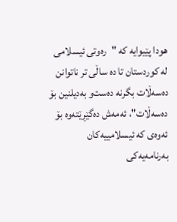هودا پێیوایه‌ كه‌ "ره‌وتی‌ ئیسلامی‌ له‌ كوردستان تا ده‌ ساڵی‌ تر ناتوانن ده‌سه‌ڵات بگرنه‌ ده‌ست‌و به‌دیلنین بۆ ده‌سه‌ڵات"، ئه‌مه‌ش ده‌گێڕێته‌وه‌ بۆ ئه‌وه‌ی‌ كه‌ ئیسلامییه‌كان به‌رنامه‌یه‌كی‌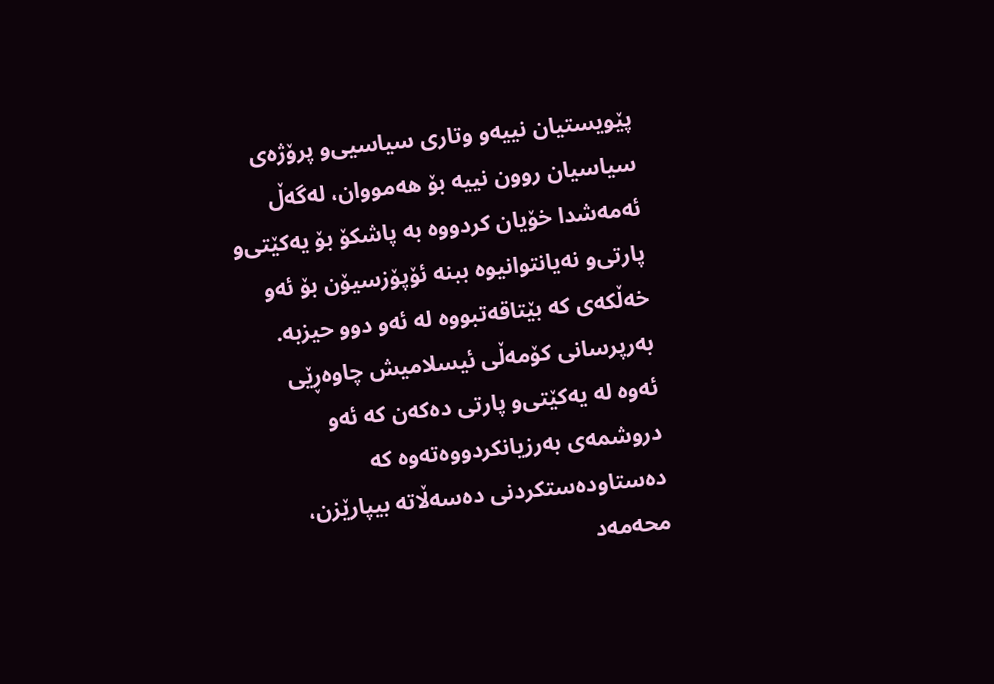پێویستیان نییه‌‌و وتاری‌ سیاسیی‌‌و پرۆژه‌ی‌ سیاسیان روون نییه‌ بۆ هه‌مووان، له‌گه‌ڵ‌ ئه‌مه‌شدا خۆیان كردووه‌ به‌ پاشكۆ بۆ یه‌كێتی‌‌و پارتی‌‌و نه‌یانتوانیوه‌ ببنه‌ ئۆپۆزسیۆن بۆ ئه‌و خه‌ڵكه‌ی‌ كه‌ بێتاقه‌تبووه‌ له‌ ئه‌و دوو حیزبه‌.
به‌رپرسانی‌ كۆمه‌ڵی‌ ئیسلامیش چاوه‌ڕێی‌ ئه‌وه‌ له‌ یه‌كێتی‌‌و پارتی‌ ده‌كه‌ن كه‌ ئه‌و دروشمه‌ی‌ به‌رزیانكردووه‌ته‌وه‌ كه‌ ده‌ستاوده‌ستكردنی‌ ده‌سه‌ڵاته‌ بیپارێزن، محه‌مه‌د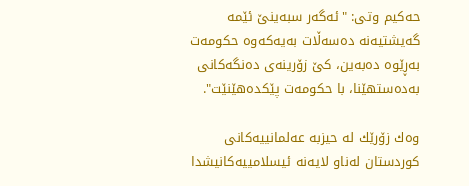حه‌كیم وتی‌: "ئه‌گه‌ر سبه‌ینێ‌ ئێمه‌ گه‌یشتیه‌نه‌ ده‌سه‌ڵات به‌یه‌كه‌وه‌ حكومه‌ت به‌ڕێوه‌ ده‌به‌ین، كێ‌ زۆرینه‌ی‌ ده‌نگه‌كانی‌ به‌ده‌ستهێنا، با حكومه‌ت پێكده‌هێنێت".

وه‌ك زۆرێك له‌ حیزبه‌ عه‌لمانییه‌كانی‌ كوردستان له‌ناو لایه‌نه‌ ئیسلامییه‌كانیشدا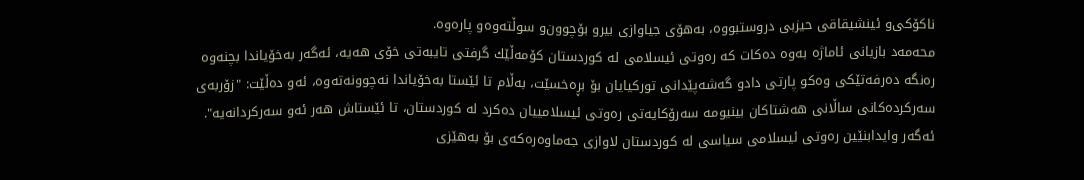ناكۆكی‌‌و ئینشیقاقی‌ حیزبی‌ دروستبووه‌، به‌هۆی‌ جیاوازی‌ بیرو بۆچوون‌و سوڵته‌وه‌و پاره‌وه‌.
محه‌مه‌د بازیانی‌ ئاماژه‌ به‌وه‌ ده‌كات كه‌ ره‌وتی‌ ئیسلامی‌ له‌ كوردستان كۆمه‌ڵێك گرفتی‌ تایبه‌تی‌ خۆی‌ هه‌یه‌، ئه‌گه‌ر به‌خۆیاندا بچنه‌وه‌ ره‌نگه‌ ده‌رفه‌تێكی‌ وه‌كو پارتی‌ داد‌و گه‌شه‌پێدانی‌ توركیایان بۆ بڕه‌خسێت، به‌ڵام تا ئێستا به‌خۆیاندا نه‌چوونه‌ته‌وه‌، ئه‌و ده‌ڵێت: "زۆربه‌ی‌ سه‌ركرده‌كانی‌ ساڵانی‌ هه‌شتاكان بینیومه‌ سه‌رۆكایه‌تی‌ ره‌وتی‌ ئیسلامییان ده‌كرد له‌ كوردستان، تا ئێستاش هه‌ر ئه‌و سه‌ركردانه‌یه‌".
ئه‌گه‌ر وایدابنێین ره‌وتی‌ ئیسلامی‌ سیاسی‌ له‌ كوردستان لاوازی‌ جه‌ماوه‌ره‌كه‌ی‌ بۆ به‌هێزی‌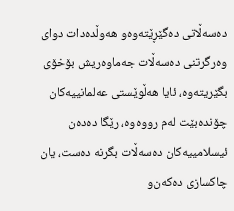ده‌سه‌ڵاتی‌ ده‌گێڕێته‌وه‌‌و هه‌وڵده‌دات دوای‌ وه‌رگرتنی‌ ده‌سه‌ڵات جه‌ماوه‌ریش بۆخۆی‌ بگێریته‌وه‌، ئایا هه‌ڵوێستی‌ عه‌لمانییه‌كان چۆنده‌بێت له‌م رووه‌وه‌، رێگا ده‌ده‌ن ئیسلامییه‌كان ده‌سه‌ڵات بگرنه‌ ده‌ست، یان چاكسازی‌ ده‌كه‌ن‌و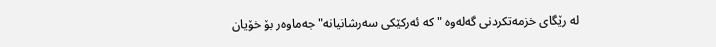له‌ رێگای‌ خزمه‌تكردنی‌ گه‌له‌وه‌ "كه‌ ئه‌ركێكی‌ سه‌رشانیانه‌" جه‌ماوه‌ر بۆ خۆیان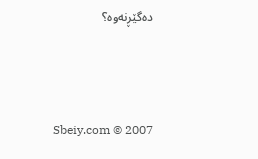ده‌گێڕنه‌وه‌؟



Sbeiy.com © 2007